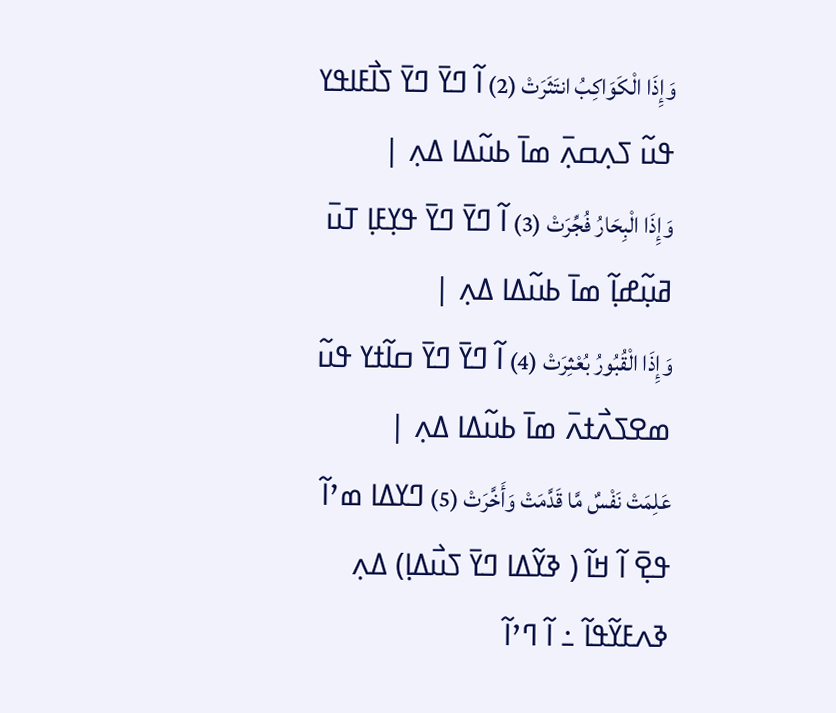وَإِذَا الْكَوَاكِبُ انتَثَرَتْ (2) ߊ߬ ߣߌ߫ ߣߌ߫ ߖߊ߯ߓߊߟߌ ߟߎ߬ ߖߍ߲ߛߍ߲߫ ߘߊ߫ ߕߎ߬ߡߊ ߡߍ߲ |
وَإِذَا الْبِحَارُ فُجِّرَتْ (3) ߊ߬ ߣߌ߫ ߣߌ߫ ߟߌ߲ߓߊ߲ ߠߎ߫ ߥߎ߲߬ߝߊ߲߬ ߘߊ߫ ߕߎ߬ߡߊ ߡߍ߲ |
وَإِذَا الْقُبُورُ بُعْثِرَتْ (4) ߊ߬ ߣߌ߫ ߣߌ߫ ߛߊ߬ߙߌ ߟߎ߬ ߘߐߖߍ߯ߙߍ߫ ߘߊ߫ ߕߎ߬ߡߊ ߡߍ߲ |
عَلِمَتْ نَفْسٌ مَّا قَدَّمَتْ وَأَخَّرَتْ (5) ߣߌߡߊ ߘߴߊ߬ ߟߐ߲߫ ߊ߬ ߞߊ߬ ( ߢߌ߬ߡߊ ߣߌ߫ ߖߎ߯ߡߊ߲) ߡߍ߲ ߢߍߓߌ߬ߟߊ߬ ߸ ߊ߬ ߣߴߊ߬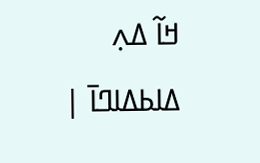ߞߊ߬ ߡߍ߲ ߡߊߕߡߊߣߊ߫ |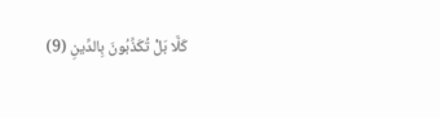كَلَّا بَلْ تُكَذِّبُونَ بِالدِّينِ (9)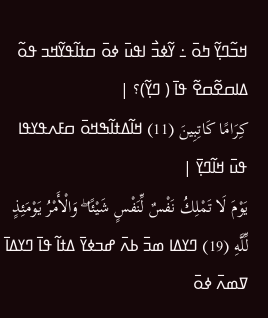ߞߏ߬ߣߌ߲߬ ߤߋ߫ ߸ ߌ߬ߦߏ߯ ߊߟߎ߫ ߦߋ߫ ߛߙߊ߬ߟߌ߬ߞߏ ߟߋ߬ ߡߊߛߐ߬ߛߐ߬ ߟߊ߫ ( ߣߌ߲߬)؟ |
كِرَامًا كَاتِبِينَ (11) ߞߊ߬ߡߙߊ߬ߒߞߋ߫ ߛߓߍߟߌߟߊ ߟߎ߫ ߞߊ߬ߣߌ߲߫ |
يَوْمَ لَا تَمْلِكُ نَفْسٌ لِّنَفْسٍ شَيْئًا ۖ وَالْأَمْرُ يَوْمَئِذٍ لِّلَّهِ (19) ߣߌߡߊ ߘߏ߫ ߕߍ߫ ߝߏߦߌ߫ ߡߙߊ߬ ߟߊ߫ ߣߌߡߊ߫ ߜߘߍ߫ ߦߋ߫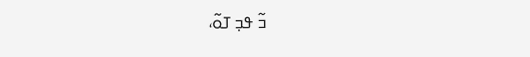ߏ߬ ߟߏ߲ ߠߋ߬،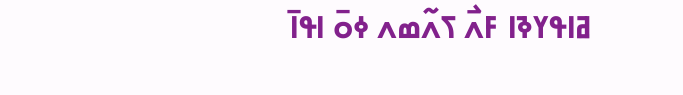ߥߊߟߌߢߊ ߓߍ߯ ߖߍ߬ߘߍ ߦߋ߫ ߊߟߊ߫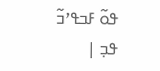ߟߋ߬ ߓߏߟߴߏ߬ ߟߏ߲ |